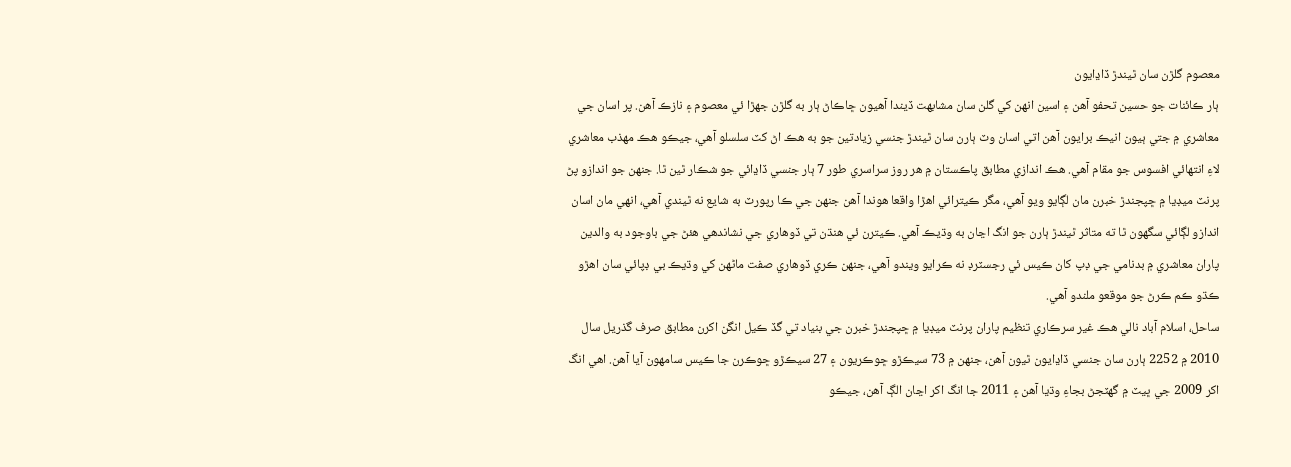معصوم گلڙن سان ٿيندڙ ڏاڍايون
ٻار ڪائنات جو حسين تحفو آهن ۽ اسين انهن کي گلن سان مشابهت ڏيندا آهيون ڇاڪاڻ ٻار به گلڙن جهڙا ئي معصوم ۽ نازڪ آهن. پر اسان جي معاشري ۾ جتي ٻيون انيڪ برايون آهن اتي اسان وٽ ٻارن سان ٿيندڙ جنسي زيادتين جو به هڪ اڻ کٽ سلسلو آهي، جيڪو هڪ مهذب معاشري لاءِ انتهائي افسوس جو مقام آهي. هڪ اندازي مطابق پاڪستان ۾ هر روز سراسري طور 7 ٻار جنسي ڏاڍائي جو شڪار ٿين ٿا. جنهن جو اندازو پڻ پرنٽ ميڊيا ۾ ڇپجندڙ خبرن مان لڳايو ويو آهي، مگر ڪيترائي اهڙا واقعا هوندا آهن جنهن جي ڪا رپورٽ به شايع نه ٿيندي آهي، انهي مان اسان اندازو لڳائي سگهون ٿا ته متاثر ٿيندڙ ٻارن جو انگ اڃان به وڌيڪ آهي. ڪيترن ئي هنڌن تي ڏوهاري جي نشاندهي هئڻ جي باوجود به والدين پاران معاشري ۾ بدنامي جي ڊپ کان ڪيس ئي رجسٽرڊ نه ڪرايو ويندو آهي، جنهن ڪري ڏوهاري صفت ماڻهن کي وڌيڪ بي ڊپائي سان اهڙو ڪڌو ڪم ڪرڻ جو موقعو ملندو آهي.
ساحل، اسلام آباد نالي هڪ غير سرڪاري تنظيم پاران پرنٽ ميڊيا ۾ ڇپجندڙ خبرن جي بنياد تي گڏ ڪيل انگن اکرن مطابق صرف گذريل سال 2010 ۾ 2252 ٻارن سان جنسي ڏاڍايون ٿيون آهن، جنهن ۾ 73 سيڪڙو ڇوڪريون ۽ 27 سيڪڙو ڇوڪرن جا ڪيس سامهون آيا آهن. اهي انگ اکر 2009 جي ڀيٽ ۾ گهٽجڻ بجاءِ وڌيا آهن ۽ 2011 جا انگ اکر اڃان الڳ آهن، جيڪو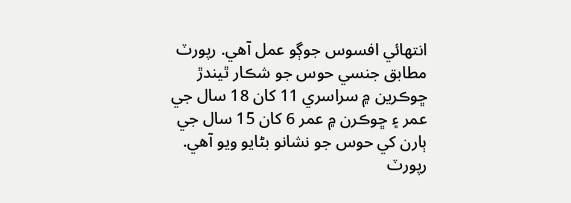انتهائي افسوس جوڳو عمل آهي. رپورٽ مطابق جنسي حوس جو شڪار ٿيندڙ ڇوڪرين ۾ سراسري 11 کان 18 سال جي عمر ۽ ڇوڪرن ۾ عمر 6 کان 15 سال جي ٻارن کي حوس جو نشانو بڻايو ويو آهي. رپورٽ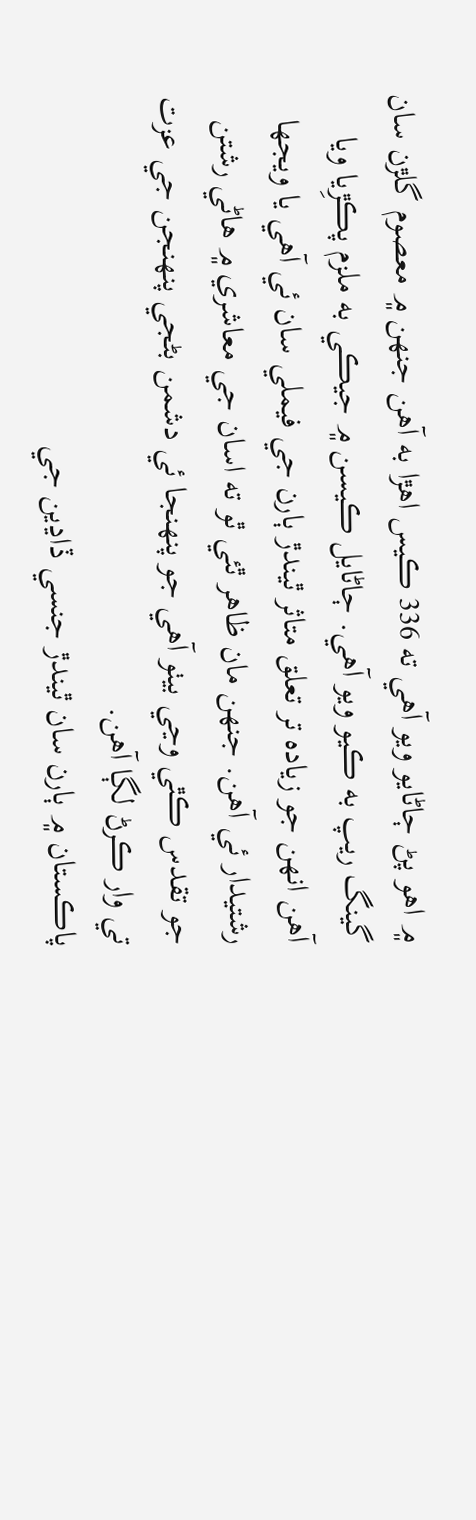۾ اهو پڻ ڄاڻايو ويو آهي ته 336 ڪيس اهڙا به آهن جنهن ۾ معصوم گلڙن سان گينگ ريپ به ڪيو ويو آهي. ڄاڻايل ڪيسن ۾ جيڪي به ملزم پڪڙِيا ويا آهن انهن جو زياده تر تعلق متاثر ٿيندڙ ٻارن جي فيملي سان ئي آهي يا ويجها رشتيدار ئي آهن. جنهن مان ظاهر ٿئي ٿو ته اسان جي معاشري ۾ هاڻي رشتن جو تقدس ڪٿي وڃي بيٺو آهي جو پنهنجا ئي دشمن بڻجي پنهنجن جي عزت تي وار ڪرڻ لڳا آهن.
پاڪستان ۾ ٻارن سان ٿيندڙ جنسي ڏاڍين جي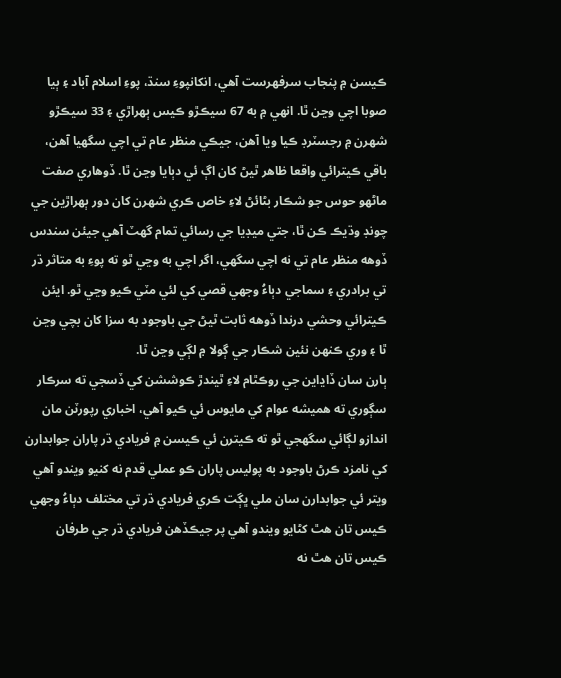ڪيسن ۾ پنجاب سرفهرست آهي، انکانپوءِ سنڌ، پوءِ اسلام آباد ۽ ٻيا صوبا اچي وڃن ٿا. انهي ۾ به 67 سيڪڙو ڪيس ٻهراڙي ۽ 33 سيڪڙو شهرن ۾ رجسٽرڊ ڪيا ويا آهن، جيڪي منظر عام تي اچي سگهيا آهن، باقي ڪيترائي واقعا ظاهر ٿيڻ کان اڳ ئي دٻايا وڃن ٿا. ڏوهاري صفت ماڻهو حوس جو شڪار بڻائڻ لاءِ خاص ڪري شهرن کان دور ٻهراڙين جي چونڊ وڌيڪ ڪن ٿا، جتي ميڊيا جي رسائي تمام گهٽ آهي جيئن سندس ڏوهه منظر عام تي نه اچي سگهي، اگر اچي به وڃي ٿو ته پوءِ به متاثر ڌر تي برادري ۽ سماجي دٻاءُ وجهي قصي کي لئي مٽي ڪيو وڃي ٿو. ايئن ڪيترائي وحشي درندا ڏوهه ثابت ٿيڻ جي باوجود به سزا کان بچي وڃن ٿا ۽ وري ڪنهن نئين شڪار جي ڳولا ۾ لڳي وڃن ٿا.
ٻارن سان ڏاڍاين جي روڪٿام لاءِ ٿيندڙ ڪوششن کي ڏسجي ته سرڪار سڳوري ته هميشه عوام کي مايوس ئي ڪيو آهي، اخباري رپورٽن مان اندازو لڳائي سگهجي ٿو ته ڪيترن ئي ڪيسن ۾ فريادي ڌر پاران جوابدارن کي نامزد ڪرڻ باوجود به پوليس پاران ڪو عملي قدم نه کنيو ويندو آهي ويتر ئي جوابدارن سان ملي ڀڳت ڪري فريادي ڌر تي مختلف دٻاءُ وجهي ڪيس تان هٿ کڻايو ويندو آهي پر جيڪڏهن فريادي ڌر جي طرفان ڪيس تان هٿ نه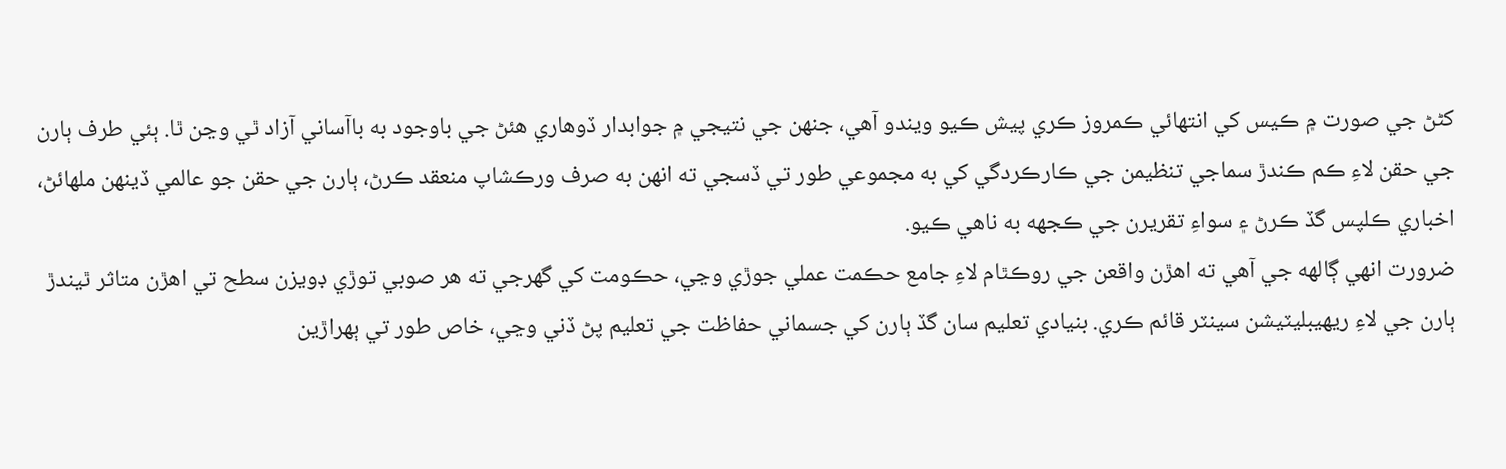کڻڻ جي صورت ۾ ڪيس کي انتهائي ڪمروز ڪري پيش ڪيو ويندو آهي، جنهن جي نتيجي ۾ جوابدار ڏوهاري هئڻ جي باوجود به باآساني آزاد ٿي وڃن ٿا. ٻئي طرف ٻارن جي حقن لاءِ ڪم ڪندڙ سماجي تنظيمن جي ڪارڪردگي کي به مجموعي طور تي ڏسجي ته انهن به صرف ورڪشاپ منعقد ڪرڻ، ٻارن جي حقن جو عالمي ڏينهن ملهائڻ، اخباري ڪلپس گڏ ڪرڻ ۽ سواءِ تقريرن جي ڪجهه به ناهي ڪيو.
ضرورت انهي ڳالهه جي آهي ته اهڙن واقعن جي روڪٿام لاءِ جامع حڪمت عملي جوڙي وڃي، حڪومت کي گهرجي ته هر صوبي توڙي ڊويزن سطح تي اهڙن متاثر ٿيندڙ ٻارن جي لاءِ ريهيبليٽيشن سينٽر قائم ڪري. بنيادي تعليم سان گڏ ٻارن کي جسماني حفاظت جي تعليم پڻ ڏني وڃي، خاص طور تي ٻهراڙين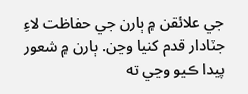جي علائقن ۾ ٻارن جي حفاظت لاءِ جٽادار قدم کنيا وڃن. ٻارن ۾ شعور پيدا ڪيو وڃي ته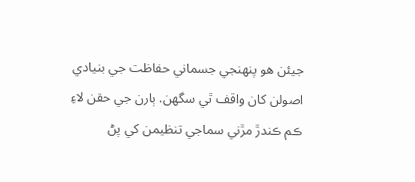جيئن هو پنهنجي جسماني حفاظت جي بنيادي اصولن کان واقف ٿي سگهن. ٻارن جي حقن لاءِ ڪم ڪندڙ مڙني سماجي تنظيمن کي پڻ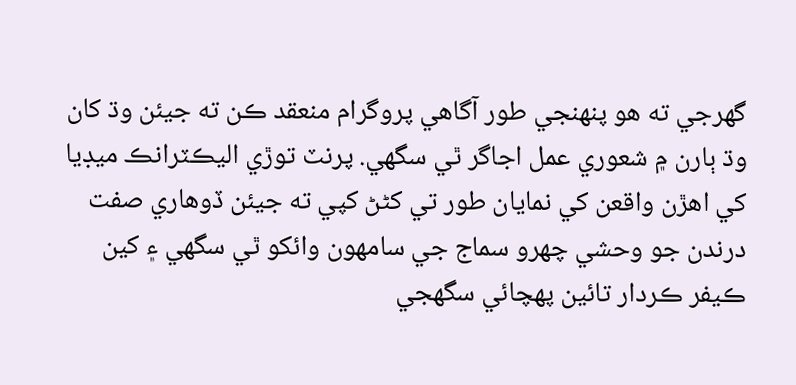گهرجي ته هو پنهنجي طور آگاهي پروگرام منعقد ڪن ته جيئن وڌ کان وڌ ٻارن ۾ شعوري عمل اجاگر ٿي سگهي. پرنٽ توڙي اليڪٽرانڪ ميڊيا کي اهڙن واقعن کي نمايان طور تي کڻڻ کپي ته جيئن ڏوهاري صفت درندن جو وحشي چهرو سماج جي سامهون وائکو ٿي سگهي ۽ کين ڪيفر ڪردار تائين پهچائي سگهجي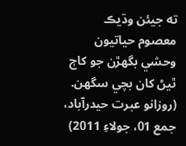ته جيئن وڌيڪ معصوم حياتيون وحشي بگھڙن جو کاڄ ٿيڻ کان بچي سگهن.
(روزانو عبرت حيدرآباد،
جمع 01، جولاءِ 2011)